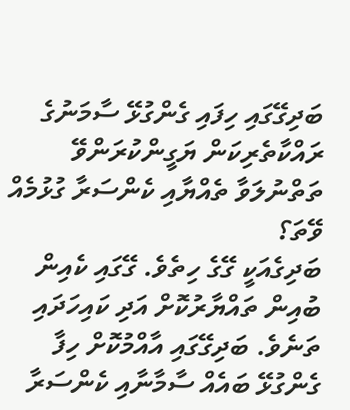ބަދިގޭގައި ހިފައި ގެންގުޅޭ ސާމަނުގެ ރައްކާތެރިކަން ޔަގީންކުރަންވޭ
ތަތްނުލަވާ ތެއްޔާއި ކެންސަރާ ގުޅުމެއް ވޭތަ؟
ބަދިގެއަކީ ގޭގެ ހިތެވެ. ގޭގައި ކެއިން ބުއިން ތައްޔާރުކޮށް އަދި ކައިހަދައި ތަނެވެ. ބަދިގޭގައި އާއްމުކޮށް ހިފާ ގެންގުޅޭ ބައެއް ސާމާނާއި ކެންސަރާ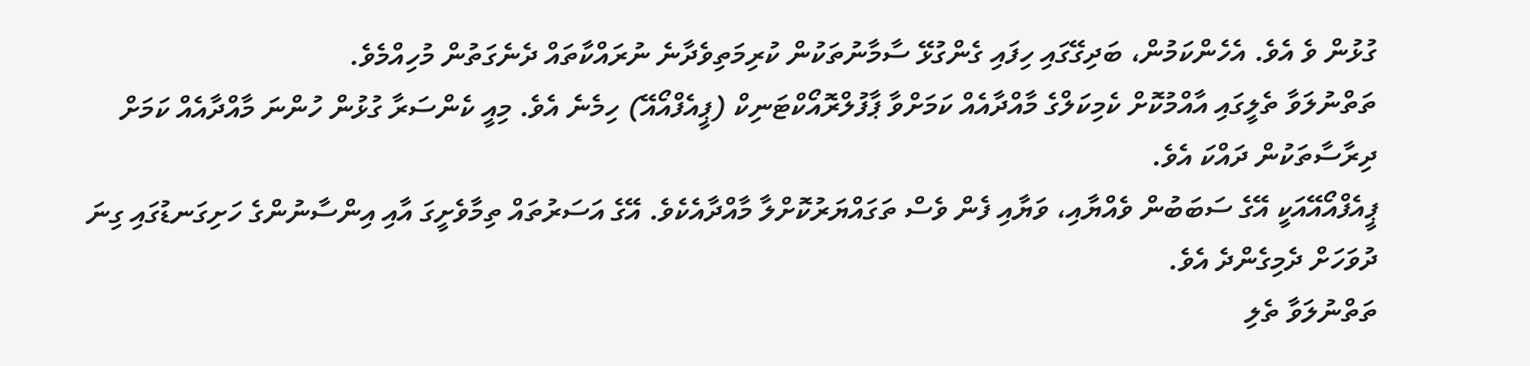ގުޅުން ވެ އެވެ. އެހެންކަމުން، ބަދިގޭގައި ހިފައި ގެންގުޅޭ ސާމާނުތަކުން ކުރިމަތިވެދާނެ ނުރައްކާތައް ދެނެގަތުން މުހިއްމެވެ.
ތަތްނުލަވާ ތެލީގައި އާއްމުކޮށް ކެމިކަލްގެ މާއްދާއެއް ކަމަށްވާ ޕާފުލްރޮއޯކްޓަނިކް (ޕީއެފްއޯއޭ) ހިމެނެ އެވެ. މިއީ ކެންސަރާ ގުޅުން ހުންނަ މާއްދާއެއް ކަމަށް ދިރާސާތަކުން ދައްކަ އެވެ.
ޕީއެފްއޯއޭއަކީ އޭގެ ސަބަބުން ވެއްޔާއި، ވަޔާއި ފެން ވެސް ތަގައްޔަރުކޮށްލާ މާއްދާއެކެވެ. އޭގެ އަސަރުތައް ތިމާވެށީގަ އާއި އިންސާނުންގެ ހަށިގަނޑުގައި ގިނަ ދުވަހަށް ދެމިގެންދެ އެވެ.
ތަތްނުލަވާ ތެލި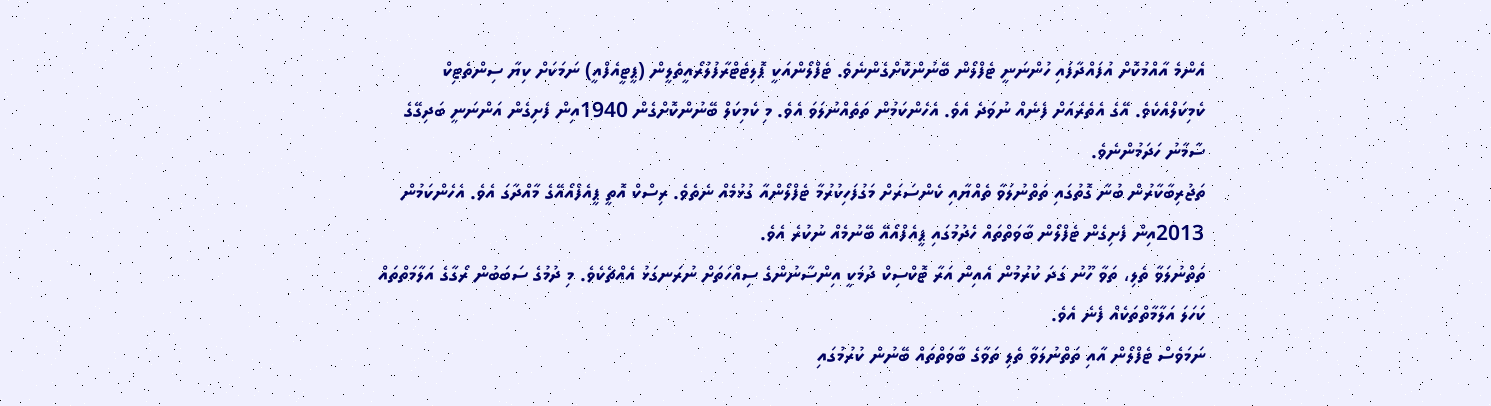އެންމެ އާއްމުކޮށް އުފައްދާފައި ހުންނަނީ ޓެފްލޯން ބޭނުންކޮށްގެންނެވެ. ޓެފްލޯންއަކީ ޕޮލިޓެޓްރާފުލުރޯއީތެލީން (ޕީޓީއެފްއީ) ނަމަކަށް ކިޔާ ސިންތެޓިކް ކެމިކަލްއެކެވެ. އޭގެ އެތެރެއަށް ފެނެއް ނުވަދެ އެވެ. އެހެންކަމުން ތަތެއްނުލަވަ އެވެ. މި ކެމިކަލް ބޭނުންކޮށްގެން 1940އިން ފެށިގެން އަންނަނީ ބަދިގޭގެ ސާމާނު ހަދަމުންނެވެ.
ތަޖުރިބާކާރުން ބުނާ ގޮތުގައި ތަތްނުލަވާ ތެއްޔާއި ކެންސަރަށް މަގުފަހިކުރުމާ ޓެފްލޯންއާ ގުޅުމެއް ނެތެވެ. ރިސްކް އޮތީ ޕީއެފްއޯއޭގެ މާއްދާގަ އެވެ. އެހެންކަމުން 2013އިން ފެށިގެން ޓެފްލޯން ބާވަތްތައް ހެދުމުގައި ޕީއެފްއޯއޭ ބޭނުމެއް ނުކުރެ އެވެ.
ތަތްނުލަވާ ތެލި، ތަވާ ހޫނު ގަދަ ކުރުމުން އެއިން އަރާ ޓޮކްސިކް ދުމަކީ އިންސާނުންގެ ސިއްހަތަށް ނުރަނގަޅު އެއްޗެކެވެ. މި ދުމުގެ ސަބަބުން ރޯގާގެ އަލާމަތްތައް ކަހަލަ އަލާމާތްތަކެއް ފެނެ އެވެ.
ނަމަވެސް ޓެފްލޯން އާއި ތަތްނުލަވާ ތެލި ތަވާގެ ބާވަތްތައް ބޭނުން ކުރުމުގައި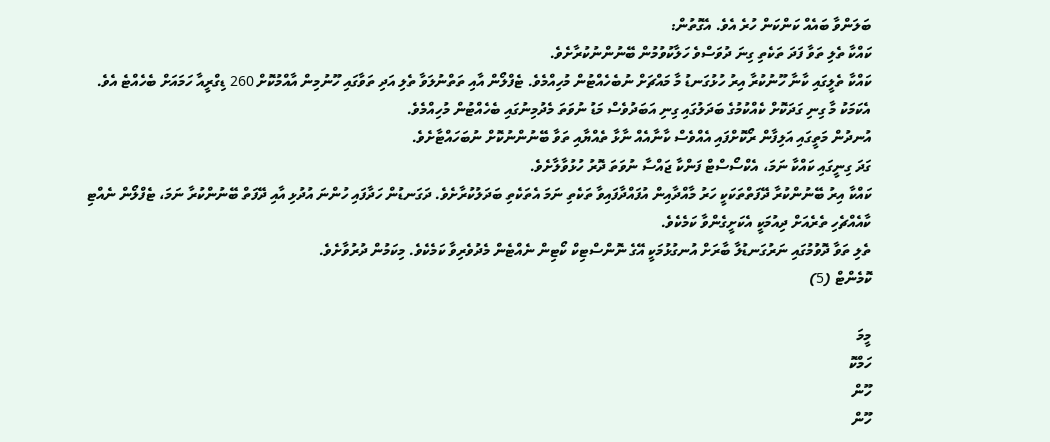ބަލަންވާ ބައެއް ކަންކަން ހުރެ އެވެ. އެގޮތުން:
ކައްކާ ތެލި ތަވާ ފަދަ ތަކެތި ގިނަ ދުވަސްވެ ހަލާކުވުމުން ބޭނުންނުކުރާށެވެ.
ކައްކާ ތެލީގައި ކާނާ ހޫނުކުރާ އިރު ހުޅުގަނޑު މާ މައްޗަށް ނުބެހެއްޓުން މުހިއްމެވެ. ޓެފްލޯން އާއި ތަތްނުލަވާ ތެލި އަދި ތަވާގައި ހޫނުމިން އާއްމުކޮށް 260 ޑިގްރީއާ ހަމައަށް ބެހެއްޓެ އެވެ. އެކަމަކު މާ ގިނި ގަދަކޮށް ކެއްކުމުގެ ބަދަލުގައި ގިނި އަބަދުވެސް މަޑު ނުވަތަ މެދުމިނުގައި ބެހެއްޓުން މުހިއްމެވެ.
އުނދުން މަތީގައި އަލިފާން ރޯކޮށްފައި އެއްވެސް ކާނާއެއް ނާޅާ ތެއްޔާއި ތަވާ ބޭނުންނުކޮށް ނުބަހައްޓާށެވެ.
ގަދަ ގިނީގައި ކައްކާ ނަމަ، އެކްސޯސްޓް ފަންކާ ޖައްސާ ނުވަތަ ދޮރު ހުޅުވާލާށެވެ.
ކައްކާ އިރު ބޭނުންކުރާ ދޭފަތްތަކަކީ ހަރު މާއްދާއިން އުފައްދާފައިވާ ތަކެތި ނަމަ އެތަކެތި ބަދަލުކުރާށެވެ. ދަގަނޑުން ހަދާފައި ހުންނަ އުދުޅި އާއި ދޭފަތް ބޭނުންކުރާ ނަމަ، ޓެފްލޯން ނެއްޓި ކާއެއްޗެހި ތެރެއަށް ދިއުމަކީ އެކަށީގެންވާ ކަމެކެވެ.
ތެލި ތަވާ ދޮވުމުގައި ނަރުގަނޑުލާ ބާރަށް އުނގުޅުމަކީ އޭގެ ނޮންސްޓިކް ކޯޓިން ނެއްޓެން މެދުވެރިވާ ކަމެކެވެ. މިކަމުން ދުރުވާށެވެ.
ކޮމެންޓް (5)

މީމަ
ހަމްކޮ
ހޫން
ހޫން